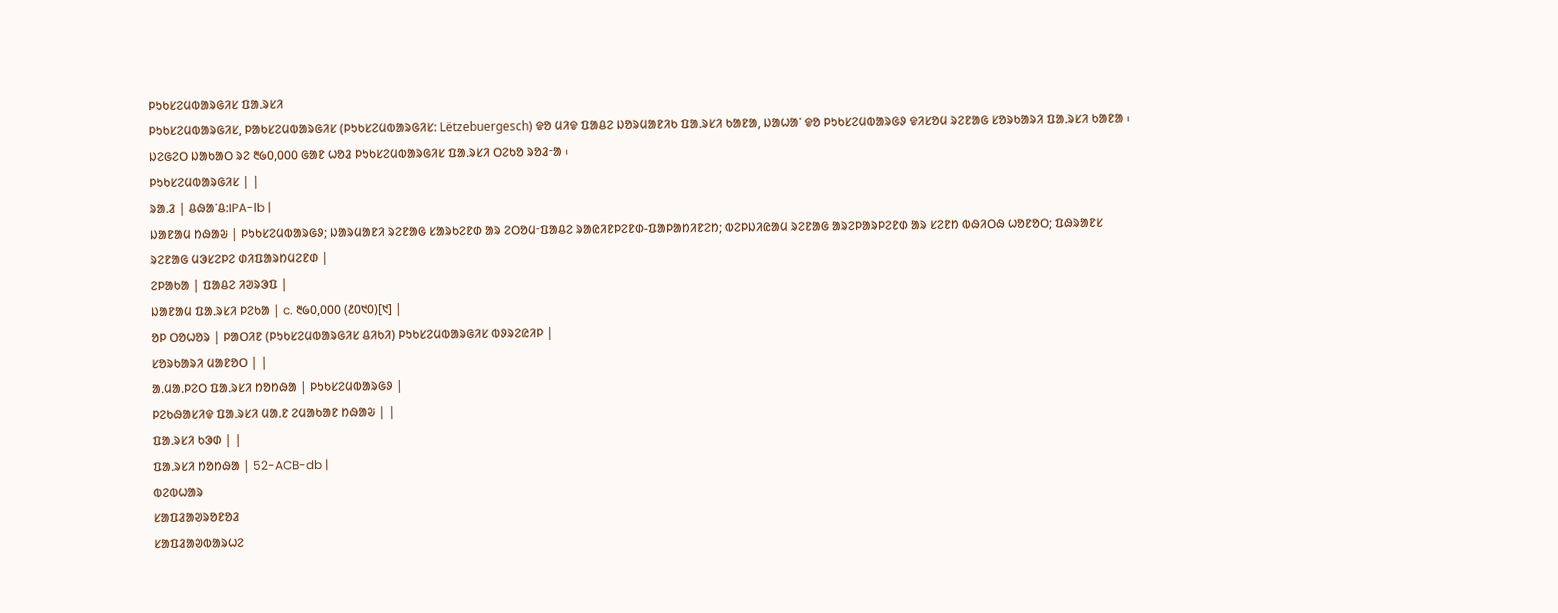ᱞᱩᱠᱥᱮᱢᱵᱟᱨᱜᱤᱥ ᱯᱟᱹᱨᱥᱤ
ᱞᱩᱠᱥᱮᱢᱵᱟᱨᱜᱤᱥ, ᱞᱟᱠᱥᱮᱢᱵᱟᱨᱜᱤᱥ (ᱞᱩᱠᱥᱮᱢᱵᱟᱨᱜᱤᱥ: Lëtzebuergesch) ᱫᱚ ᱢᱤᱫ ᱯᱟᱪᱮ ᱡᱚᱨᱢᱟᱱᱤᱠ ᱯᱟᱹᱨᱥᱤ ᱠᱟᱱᱟ, ᱡᱟᱦᱟᱸ ᱫᱚ ᱞᱩᱠᱥᱮᱢᱵᱟᱨᱜᱽ ᱫᱤᱥᱚᱢ ᱨᱮᱱᱟᱜ ᱥᱚᱨᱠᱟᱨᱤ ᱯᱟᱹᱨᱥᱤ ᱠᱟᱱᱟ ᱾ ᱡᱮᱜᱮᱛ ᱡᱟᱠᱟᱛ ᱨᱮ ᱓᱙᱐,᱐᱐᱐ ᱜᱟᱱ ᱦᱚᱲ ᱞᱩᱠᱥᱮᱢᱵᱟᱨᱜᱤᱥ ᱯᱟᱹᱨᱥᱤ ᱛᱮᱠᱚ ᱨᱚᱲᱼᱟ ᱾
ᱞᱩᱠᱥᱮᱢᱵᱟᱨᱜᱤᱥ | |
ᱨᱟᱹᱲ | ᱪᱷᱟᱸᱪ:IPA-lb |
ᱡᱟᱱᱟᱢ ᱴᱷᱟᱶ | ᱞᱩᱠᱥᱮᱢᱵᱟᱨᱜᱽ; ᱡᱟᱨᱢᱟᱱᱤ ᱨᱮᱱᱟᱜ ᱥᱟᱨᱠᱮᱱᱰ ᱟᱨ ᱮᱛᱚᱢᱼᱯᱟᱪᱮ ᱨᱟᱭᱤᱱᱞᱮᱱᱰ‑ᱯᱟᱞᱟᱴᱤᱱᱮᱴ; ᱵᱮᱞᱡᱤᱭᱟᱢ ᱨᱮᱱᱟᱜ ᱟᱨᱮᱞᱟᱨᱞᱮᱱᱰ ᱟᱨ ᱥᱮᱱᱴ ᱵᱷᱤᱛᱷ ᱦᱚᱱᱚᱛ; ᱯᱷᱨᱟᱱᱥ ᱨᱮᱱᱟᱜ ᱢᱳᱥᱮᱞᱮ ᱰᱤᱯᱟᱨᱴᱢᱮᱱᱰ |
ᱮᱞᱟᱠᱟ | ᱯᱟᱪᱮ ᱤᱣᱨᱳᱯ |
ᱡᱟᱱᱟᱢ ᱯᱟᱹᱨᱥᱤ ᱞᱮᱠᱟ | c. ᱓᱙᱐,᱐᱐᱐ (᱒᱐᱑᱐)[᱑] |
ᱚᱞ ᱛᱚᱦᱚᱨ | ᱞᱟᱛᱤᱱ (ᱞᱩᱠᱥᱮᱢᱵᱟᱨᱜᱤᱥ ᱪᱤᱠᱤ) ᱞᱩᱠᱥᱮᱢᱵᱟᱨᱜᱤᱥ ᱵᱽᱨᱮᱭᱤᱞ |
ᱥᱚᱨᱠᱟᱨᱤ ᱢᱟᱱᱚᱛ | |
ᱟᱹᱢᱟᱹᱞᱮᱛ ᱯᱟᱹᱨᱥᱤ ᱴᱚᱴᱷᱟ | ᱞᱩᱠᱥᱮᱢᱵᱟᱨᱜᱽ |
ᱞᱮᱠᱷᱟᱥᱤᱫ ᱯᱟᱹᱨᱥᱤ ᱢᱟᱹᱱ ᱮᱢᱟᱠᱟᱱ ᱴᱷᱟᱶ | |
ᱯᱟᱹᱨᱥᱤ ᱠᱳᱰ | |
ᱯᱟᱹᱨᱥᱤ ᱴᱚᱴᱷᱟ | 52-ACB-db |
ᱵᱮᱵᱦᱟᱨ
ᱥᱟᱯᱲᱟᱣᱨᱚᱱᱚᱲ
ᱥᱟᱯᱲᱟᱣᱵᱟᱨᱦᱮ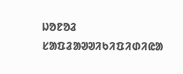ᱡᱚᱱᱚᱲ
ᱥᱟᱯᱲᱟᱣᱣᱤᱠᱤᱯᱤᱰᱤᱭᱟ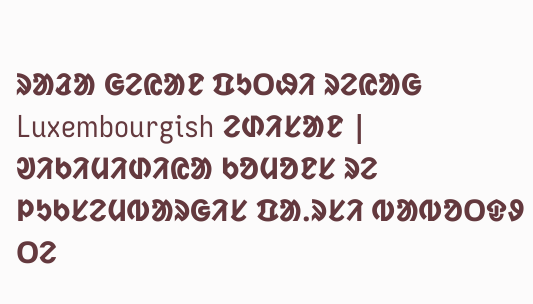ᱨᱟᱲᱟ ᱜᱮᱭᱟᱱ ᱯᱩᱛᱷᱤ ᱨᱮᱭᱟᱜ Luxembourgish ᱮᱰᱤᱥᱟᱱ |
ᱣᱤᱠᱤᱢᱤᱰᱤᱭᱟ ᱠᱚᱢᱚᱱᱥ ᱨᱮ ᱞᱩᱠᱥᱮᱢᱵᱟᱨᱜᱤᱥ ᱯᱟᱹᱨᱥᱤ ᱵᱟᱵᱚᱛᱫᱽ ᱛᱮ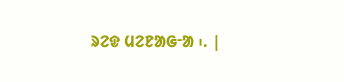ᱨᱮᱫ ᱢᱮᱱᱟᱜᱼᱟ ᱾. |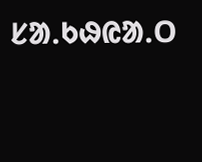ᱥᱟᱹᱠᱷᱭᱟᱹᱛ